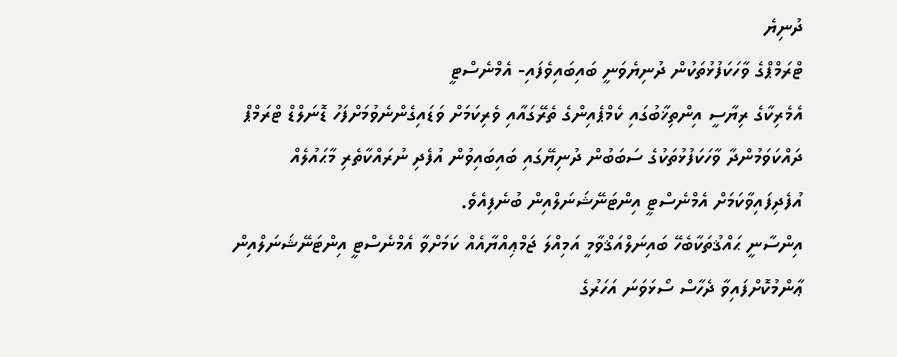ދުނިޔެ
ޓްރަމްޕްގެ ވާހަކަފުޅުތަކުން ދުނިޔެވަނީ ބައިބައިވެފައި- އެމްނެސްޓީ
އެމެރިކާގެ ރިޔާސީ އިންތިޚާބުގައި ކެމްޕެއިންގެ ތެރޭގައާއި ވެރިކަމަށް ވަޑައިގެންނެވުމަށްފަހު ޑޮނަލްޑް ޓްރަމްޕް ދައްކަވަމުންދާ ވާހަކަފުޅުތަކުގެ ސަބަބުން ދުނިޔޭގައި ބައިބައިވުން އުފެދި ނުރައްކާތެރި މާޙައުލެއް އުފެދިފައިވާކަމަށް އެމްނެސްޓީ އިންޓަނޭޝަނަލްއިން ބުނެފިއެވެ.
އިންސާނީ ޙައްޤުތަކާބެހޭ ބައިނަލްއަޤްވާމީ އަމިއްލަ ޖަމްޢިއްޔާއެއް ކަމަށްވާ އެމްނެސްޓީ އިންޓަނޭޝަނަލްއިން ޢާންމުކޮށްފައިވާ ދެހާސް ސޯޅަވަނަ އަހަރުގެ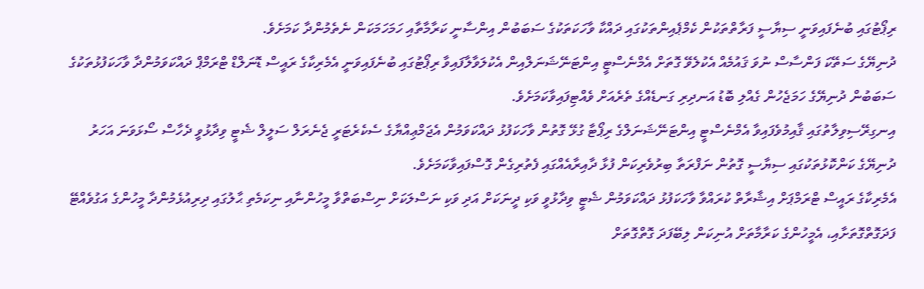ރިޕޯޓުގައި ބުނެފައިވަނީ ސިޔާސީ ފަރާތްތަކުން ކެމްޕެއިންތަކުގައި ދައްކާ ވާހަކަތަކުގެ ސަބަބުން އިންސާނީ ކަރާމާތާއި ހަމަހަމަކަން ނެތެމުންދާ ކަމަށެވެ.
ދުނިޔޭގެ ސަތޭކަ ފަންސާސް ނުވަ ޤައުމެއް އެކުލެވޭ ގޮތަށް އެމްނެސްޓީ އިންޓަނޭޝަނަލްއިން އެކުލަވާލާފައިވާ ރިޕޯޓުގައި ބުނެފައިވަނީ އެމެރިކާގެ ރައީސް ޑޮނަލްޑް ޓްރަމްޕް ދައްކަވަމުންދާ ވާހަކަފުޅުތަކުގެ ސަބަބުން ދުނިޔޭގެ ހަމަޖެހުން ގެއްލި ބޮޑު އަނދިރި ގަނޑެއްގެ ތެރެއަށް ވެއްޓިފައިވާކަމަށެވެ.
އިނގިރޭސިވިލާތުގައި ޤާއިމުވެފައިވާ އެމްނެސްޓީ އިންޓަނޭޝަނަލްގެ ރިޕޯޓާ ގުޅޭ ގޮތުން ވާހަކަފުޅު ދައްކަވަމުން އެޖަމްޢިއްޔާގެ ސެކެރެޓަރީ ޖެނެރަލް ސަލީލް ޝެޓީ ވިދާޅުވީ ދެހާސް ސޯޅަވަނަ އަހަރު ދުނިޔޭގެ ކަންކޮޅުތަކުގައި ސިޔާސީ ގޮތުން ނަފްރަތާ ބިރުވެރިކަން ފުޅާ ދާއިރާއެއްގައި ފެތުރިގެން ގޮސްފައިވާކަމަށެވެ.
އެމެރިކާގެ ރައީސް ޓްރަމްޕަށް އިޝާރާތް ކުރައްވާ ވާހަކަފުޅު ދައްކަވަމުން ޝެޓީ ވިދާޅުވީ ވަކި ދީނަކަށް އަދި ވަކި ނަސްލަކަށް ނިސްބަތްވާ މީހުންނާއި ނިކަމެތި ޙާލުގައި ދިރިއުޅެމުންދާ މީހުންގެ އަގުވެއްޓޭ ފަދަގޮތްގޮތަށާއި، އެމީހުންގެ ކަރާމާތަށް އުނިކަން ލިބޭފަދަ ގޮތްގޮތަށް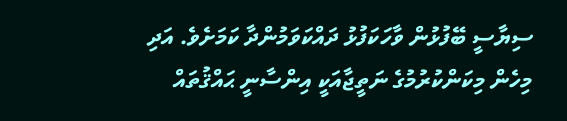ސިޔާސީ ބޭފުޅުން ވާހަކަފުޅު ދައްކަވަމުންދާ ކަމަށެވެ. އަދި މިހެން މިކަންކުރުމުގެ ނަތީޖާއަކީ އިންސާނީ ޙައްޤުތައް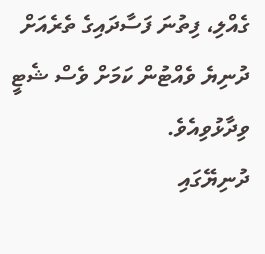ގެއްލި، ފިތުނަ ފަސާދައިގެ ތެރެއަށް ދުނިޔެ ވެއްޓުން ކަމަށް ވެސް ޝެޓީ ވިދާޅުވިއެވެ.
ދުނިޔޭގައި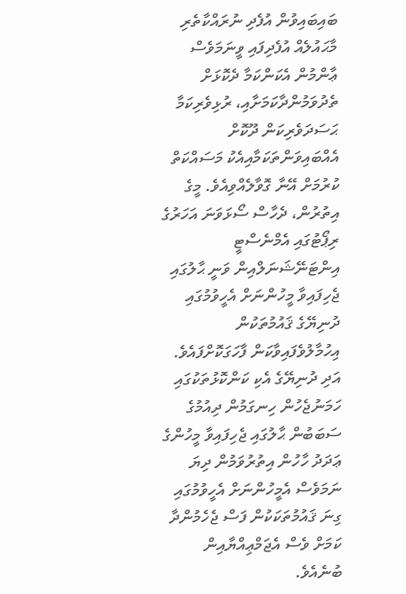ބައިބައިވުން އުފެދި ނުރައްކާތެރި މާޙައުލެއް އުފެދިފައި ވީނަމަވެސް ޢާންމުން އެކަންކަމާ ދެކޮޅަށް ތެދުވަމުންދާކަމަށާއި، ރުޅިވެރިކަމާ ޙަސަދަވެރިކަން ދޫކޮށް އެއްބައިވަންތަކަމާއިއެކު މަސައްކަތް ކުރުމަށް އޭނާ ގޮވާލެއްވިއެވެ. މީގެ އިތުރުން، ދެހާސް ސޯޅަވަނަ އަހަރުގެ ރިޕޯޓުގައި އެމްނެސްޓީ އިންޓަނޭޝަނަލްއިން ވަނީ ޙާލުގައި ޖެހިފައިވާ މީހުންނަށް އެހީވުމުގައި ދުނިޔޭގެ ޤައުމުތަކުން އިހުމާލުވެފައިވާކަން ފާހަގަކޮށްފައެވެ.
އަދި ދުނިޔޭގެ އެކި ކަންކޮޅުތަކުގައި ހަމަނުޖެހުން ހިނގަމުން ދިއުމުގެ ސަބަބުން ޙާލުގައި ޖެހިފައިވާ މީހުންގެ ޢަދަދު ހާހުން އިތުރުވަމުން ދިޔަ ނަމަވެސް އެމީހުންނަށް އެހީވުމުގައި ގިނަ ޤައުމުތަކަކުން ފަސް ޖެހެމުންދާ ކަމަށް ވެސް އެޖަމްޢިއްޔާއިން ބުނެއެވެ.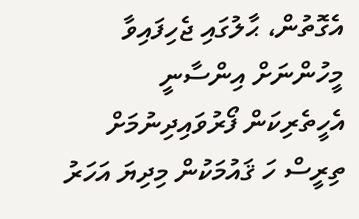އެގޮތުން، ޙާލުގައި ޖެހިފައިވާ މީހުންނަށް އިންސާނީ އެހީތެރިކަން ފޯރުވައިދިނުމަށް ތިރީސް ހަ ޤައުމަކުން މިދިޔަ އަހަރު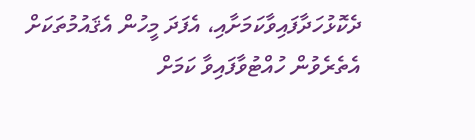ދެކޮޅުހަދާފައިވާކަމަށާއި، އެފަދަ މީހުން އެޤައުމުތަކަށް އެތެރެވުން ހުއްޓުވާފައިވާ ކަމަށް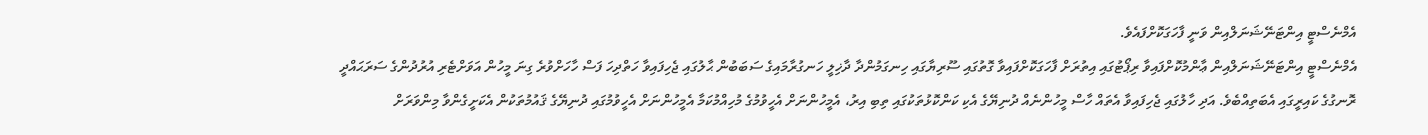އެމްނެސްޓީ އިންޓަނޭޝަނަލްއިން ވަނީ ފާހަގަކޮށްފައެވެ.
އެމްނެސްޓީ އިންޓަނޭޝަނަލްއިން ޢާންމުކޮށްފައިވާ ރިޕޯޓުގައި އިތުރަށް ފާހަގަކޮށްފައިވާ ގޮތުގައި ސޫރިޔާގައި ހިނގަމުންދާ ދާޚިލީ ހަނގުރާމައިގެ ސަބަބުން ޙާލުގައި ޖެހިފައިވާ ހަތްދިހަ ފަސް ހާހަށްވުރެ ގިނަ މީހުން އަވަށްޓެރި އުރުދުންގެ ސަރަޙައްދީ ރޮނގުގެ ކައިރީގައި އެބަތިއްބެވެ. އަދި ހާލުގައި ޖެހިފައިވާ އެތައް ހާސް މީހުންނެއް ދުނިޔޭގެ އެކި ކަންކޮޅުތަކުގައި ތިބި އިރު، އެމީހުންނަށް އެހީވުމުގެ މުހިއްމުކަމާ އެމީހުންނަށް އެހީވުމުގައި ދުނިޔޭގެ ޤައުމުތަކުން އެކަށީގެންވާ މިންވަރަށް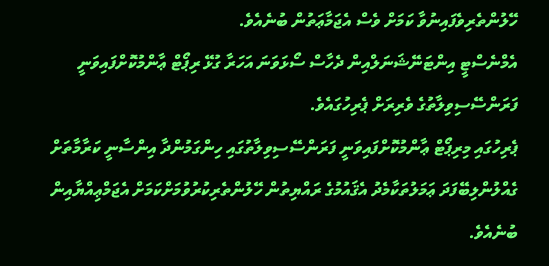ހޭލުންތެރިވެފައިނުވާ ކަމަށް ވެސް އެޖަމާޢަތުން ބުނެއެވެ.
އެމްނެސްޓީ އިންޓަނޭޝަނަލްއިން ދެހާސް ސޯޅަވަނަ އަހަރާ ގުޅޭ ރިޕޯޓް ޢާންމުކޮށްފައިވަނީ ފަރަންސޭސިވިލާތުގެ ވެރިރަށް ޕެރިހުގައެވެ.
ޕެރިހުގައި މިރިޕޯޓް ޢާންމުކޮށްފައިވަނީ ފަރަންސޭސިވިލާތުގައި ހިންގަމުންދާ އިންސާނީ ކަރާމާތަށް ގެއްލުންލިބޭފަދަ ޢަމަލުތަކާމެދު އެޤައުމުގެ ރައްޔިތުން ހޭލުންތެރިކުރުވުމަށްކަމަށް އެޖަމްޢިއްޔާއިން ބުނެއެވެ.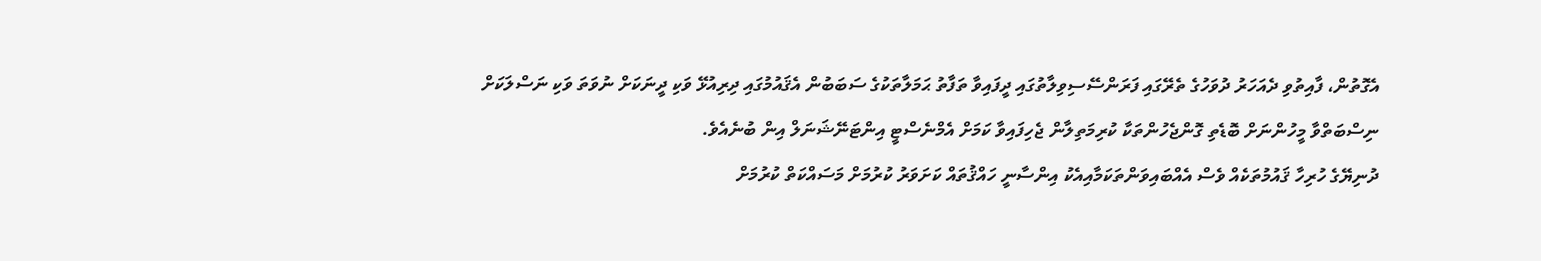އެގޮތުން، ފާއިތުވި ދެއަހަރު ދުވަހުގެ ތެރޭގައި ފަރަންސޭސިވިލާތުގައި ދީފައިވާ ތަފާތު ޙަމަލާތަކުގެ ސަބަބުން އެޤައުމުގައި ދިރިއުޅޭ ވަކި ދީނަކަށް ނުވަތަ ވަކި ނަސްލަކަށް ނިސްބަތްވާ މީހުންނަށް ބޮޑެތި ގޮންޖެހުންތަކާ ކުރިމަތިލާން ޖެހިފައިވާ ކަމަށް އެމްނެސްޓީ އިންޓަނޭޝަނަލް އިން ބުނެއެވެ.
ދުނިޔޭގެ ހުރިހާ ޤައުމުތަކެއް ވެސް އެއްބައިވަންތަކަމާއިއެކު އިންސާނީ ހައްޤުތައް ކަށަވަރު ކުރުމަށް މަސައްކަތް ކުރުމަށް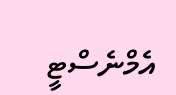އެމްނެސްޓީ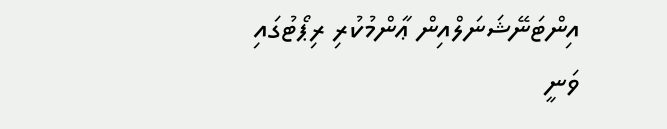އިންޓަނޭޝަނަލްއިން ޢާންމުކުރި ރިޕޯޓުގައި ވަނީ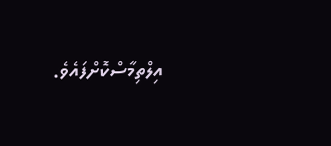އިލްތިމާސްކޮށްފައެވެ.